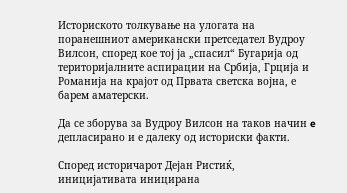Историското толкување на улогата на поранешниот американски претседател Вудроу Вилсон, според кое тој ја „спасил“ Бугарија од територијалните аспирации на Србија, Грција и Романија на крајот од Првата светска војна, е барем аматерски.

Да се зборува за Вудроу Вилсон на таков начин e депласирано и е далеку од историски факти.

Според историчарот Дејан Ристиќ, иницијативата иницирана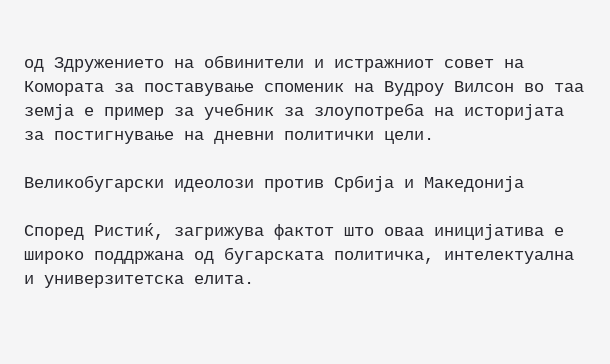од Здружението на обвинители и истражниот совет на Комората за поставување споменик на Вудроу Вилсон во таа земја е пример за учебник за злоупотреба на историјата за постигнување на дневни политички цели.

Великобугарски идеолози против Србија и Македонија

Според Ристиќ, загрижува фактот што оваа иницијатива е широко поддржана од бугарската политичка, интелектуална и универзитетска елита.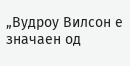„Вудроу Вилсон е значаен од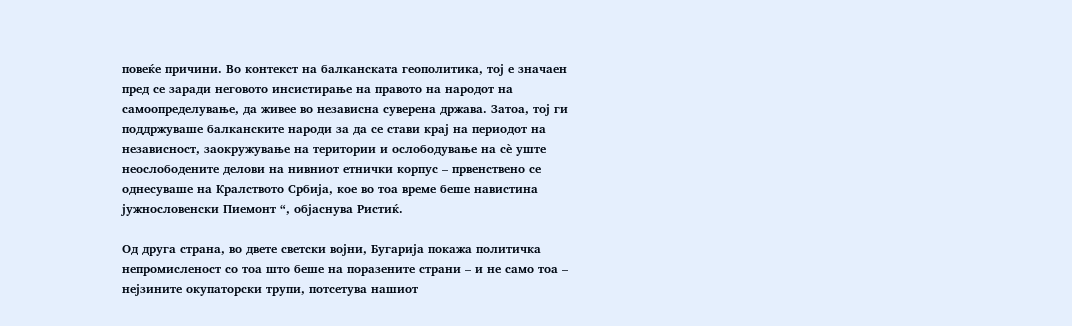повеќе причини. Во контекст на балканската геополитика, тој е значаен пред се заради неговото инсистирање на правото на народот на самоопределување, да живее во независна суверена држава. Затоа, тој ги поддржуваше балканските народи за да се стави крај на периодот на независност, заокружување на територии и ослободување на сè уште неослободените делови на нивниот етнички корпус – првенствено се однесуваше на Кралството Србија, кое во тоа време беше навистина јужнословенски Пиемонт “, објаснува Ристиќ.

Од друга страна, во двете светски војни, Бугарија покажа политичка непромисленост со тоа што беше на поразените страни – и не само тоа – нејзините окупаторски трупи, потсетува нашиот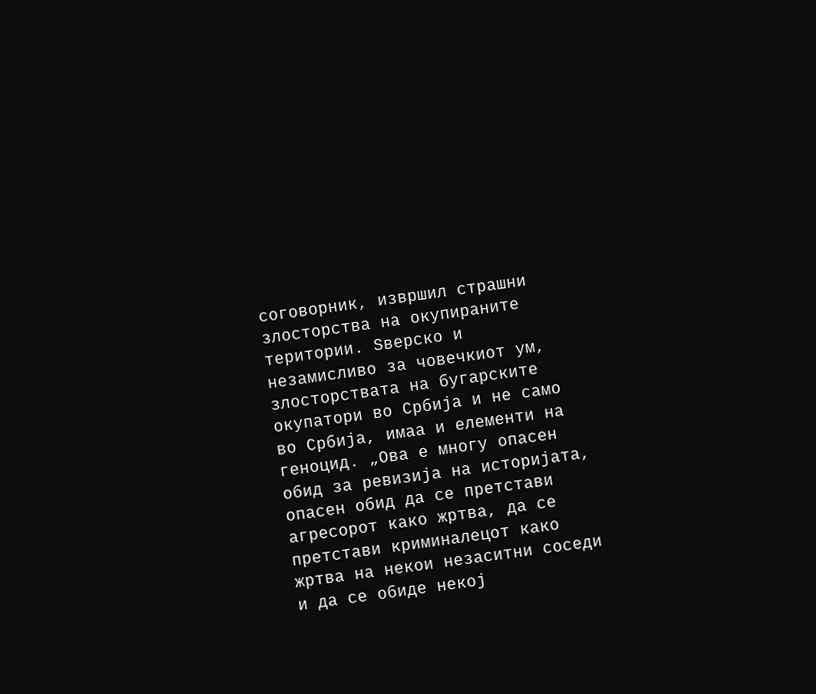соговорник, извршил страшни злосторства на окупираните територии. Ѕверско и незамисливо за човечкиот ум, злосторствата на бугарските окупатори во Србија и не само во Србија, имаа и елементи на геноцид. „Ова е многу опасен обид за ревизија на историјата, опасен обид да се претстави агресорот како жртва, да се претстави криминалецот како жртва на некои незаситни соседи и да се обиде некој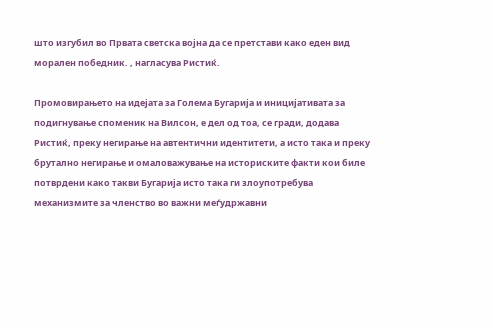што изгубил во Првата светска војна да се претстави како еден вид морален победник. , нагласува Ристиќ.

Промовирањето на идејата за Голема Бугарија и иницијативата за подигнување споменик на Вилсон, е дел од тоа, се гради, додава Ристиќ, преку негирање на автентични идентитети, а исто така и преку брутално негирање и омаловажување на историските факти кои биле потврдени како такви Бугарија исто така ги злоупотребува механизмите за членство во важни меѓудржавни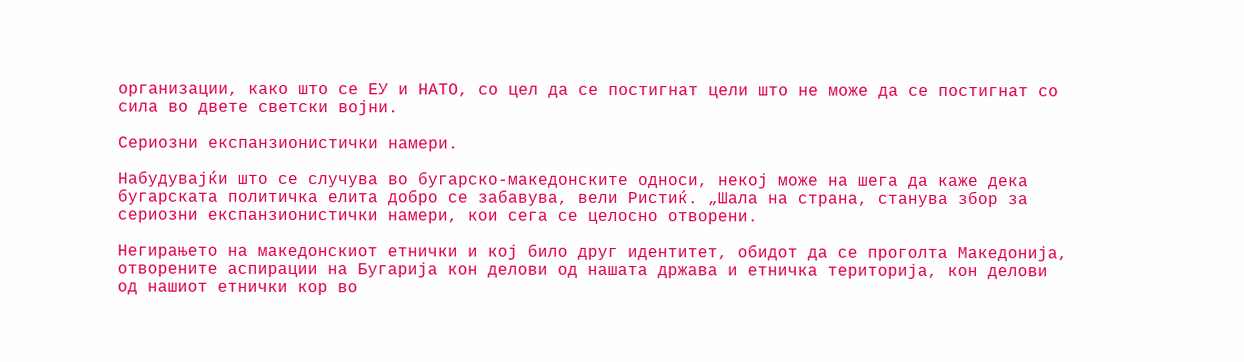организации, како што се ЕУ и НАТО, со цел да се постигнат цели што не може да се постигнат со сила во двете светски војни.

Сериозни експанзионистички намери.

Набудувајќи што се случува во бугарско-македонските односи, некој може на шега да каже дека бугарската политичка елита добро се забавува, вели Ристиќ. „Шала на страна, станува збор за сериозни експанзионистички намери, кои сега се целосно отворени.

Негирањето на македонскиот етнички и кој било друг идентитет, обидот да се проголта Македонија, отворените аспирации на Бугарија кон делови од нашата држава и етничка територија, кон делови од нашиот етнички кор во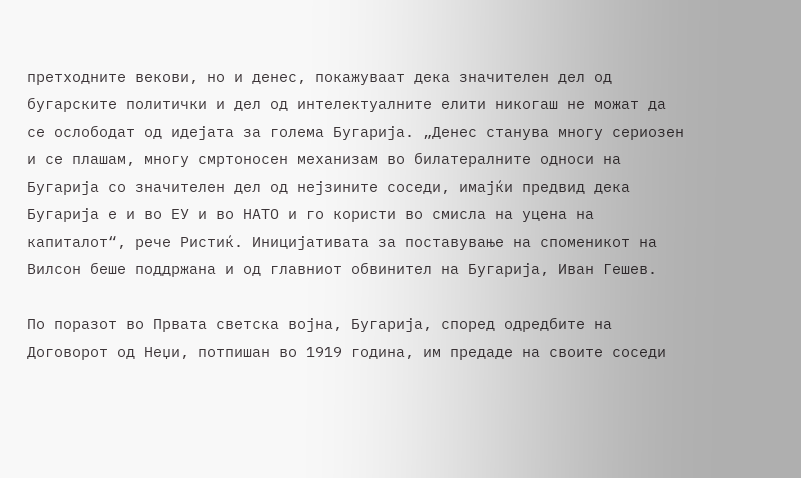претходните векови, но и денес, покажуваат дека значителен дел од бугарските политички и дел од интелектуалните елити никогаш не можат да се ослободат од идејата за голема Бугарија. „Денес станува многу сериозен и се плашам, многу смртоносен механизам во билатералните односи на Бугарија со значителен дел од нејзините соседи, имајќи предвид дека Бугарија е и во ЕУ и во НАТО и го користи во смисла на уцена на капиталот“, рече Ристиќ. Иницијативата за поставување на споменикот на Вилсон беше поддржана и од главниот обвинител на Бугарија, Иван Гешев.

По поразот во Првата светска војна, Бугарија, според одредбите на Договорот од Неџи, потпишан во 1919 година, им предаде на своите соседи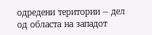одредени територии – дел од областа на западот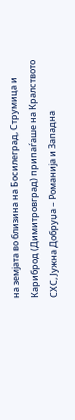на земјата во близина на Босилеград, Струмица и Кариброд (Димитровград) припаѓаше на Кралството СХС, Јужна Добруџа – Романија и Западна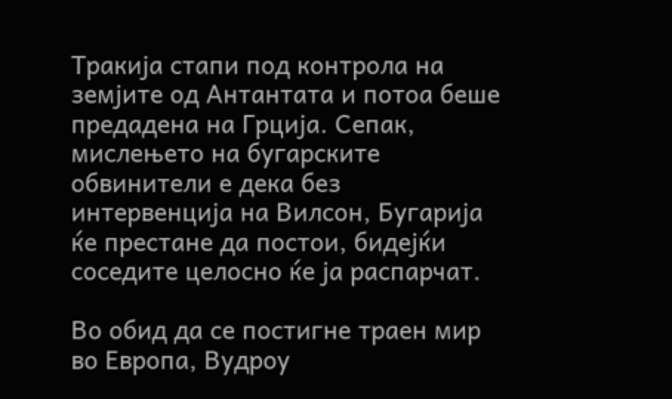Тракија стапи под контрола на земјите од Антантата и потоа беше предадена на Грција. Сепак, мислењето на бугарските обвинители е дека без интервенција на Вилсон, Бугарија ќе престане да постои, бидејќи соседите целосно ќе ја распарчат.

Во обид да се постигне траен мир во Европа, Вудроу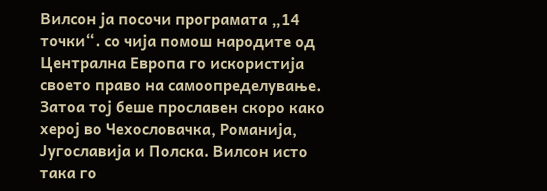Вилсон ја посочи програмата „14 точки“. со чија помош народите од Централна Европа го искористија своето право на самоопределување. Затоа тој беше прославен скоро како херој во Чехословачка, Романија, Југославија и Полска. Вилсон исто така го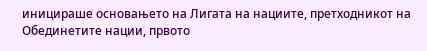иницираше основањето на Лигата на нациите, претходникот на Обединетите нации, првото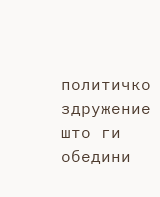политичко здружение што ги обедини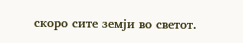скоро сите земји во светот.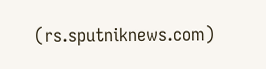(rs.sputniknews.com)